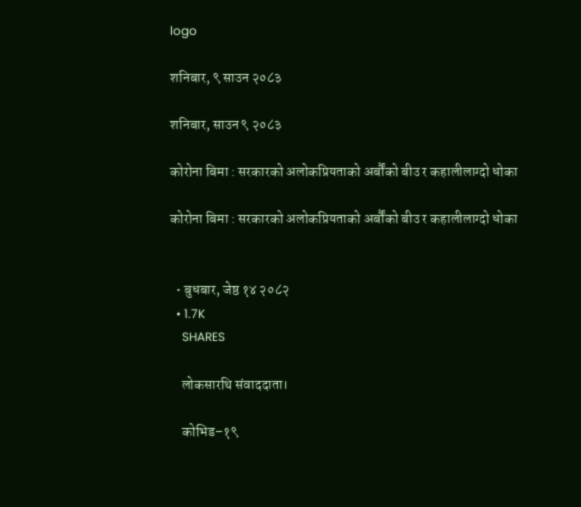logo

शनिबार, ९ साउन २०८३

शनिबार, साउन ९ २०८३

कोरोना बिमा : सरकारको अलोकप्रियताको अर्बौंको बीउ र कहालीलाग्दो धोका

कोरोना बिमा : सरकारको अलोकप्रियताको अर्बौंको बीउ र कहालीलाग्दो धोका


  • बुधबार, जेष्ठ १४ २०८२
  • 1.7K
    SHARES

    लोकसारथि संवाददाता।

    कोभिड–१९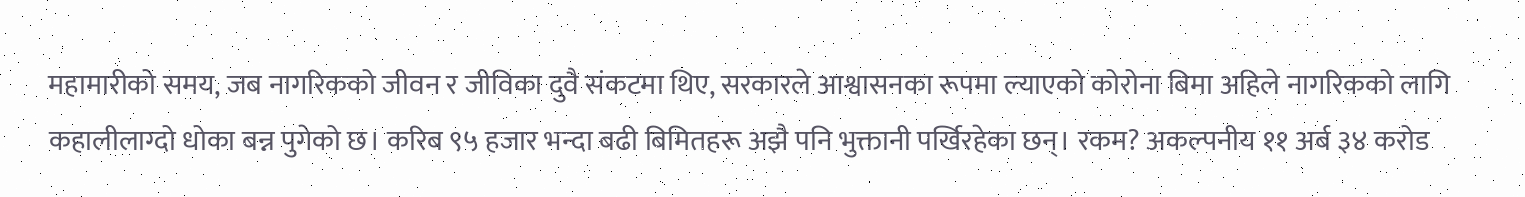महामारीको समय, जब नागरिकको जीवन र जीविका दुवै संकटमा थिए, सरकारले आश्वासनका रूपमा ल्याएको कोरोना बिमा अहिले नागरिकको लागि कहालीलाग्दो धोका बन्न पुगेको छ। करिब ९५ हजार भन्दा बढी बिमितहरू अझै पनि भुक्तानी पर्खिरहेका छन्। रकम? अकल्पनीय ११ अर्ब ३४ करोड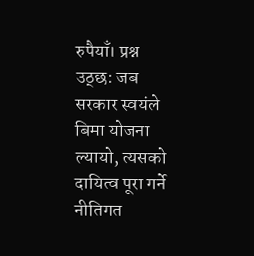रुपैयाँ। प्रश्न उठ्छ: जब सरकार स्वयंले बिमा योजना ल्यायो, त्यसको दायित्व पूरा गर्ने नीतिगत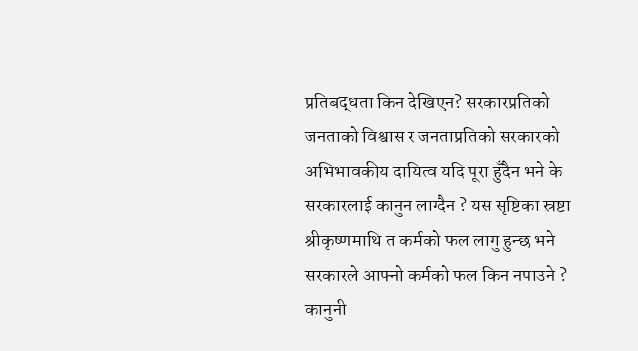प्रतिबद्धता किन देखिएन? सरकारप्रतिको जनताको विश्वास र जनताप्रतिको सरकारको अभिभावकीय दायित्व यदि पूरा हुँदैन भने के सरकारलाई कानुन लाग्दैन ? यस सृष्टिका स्रष्टा श्रीकृष्णमाथि त कर्मको फल लागु हुन्छ भने सरकारले आफ्नो कर्मको फल किन नपाउने ? कानुनी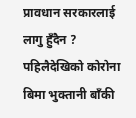प्रावधान सरकारलाई लागु हुँदैन ? पहिलैदेखिको कोरोना बिमा भुक्तानी बाँकी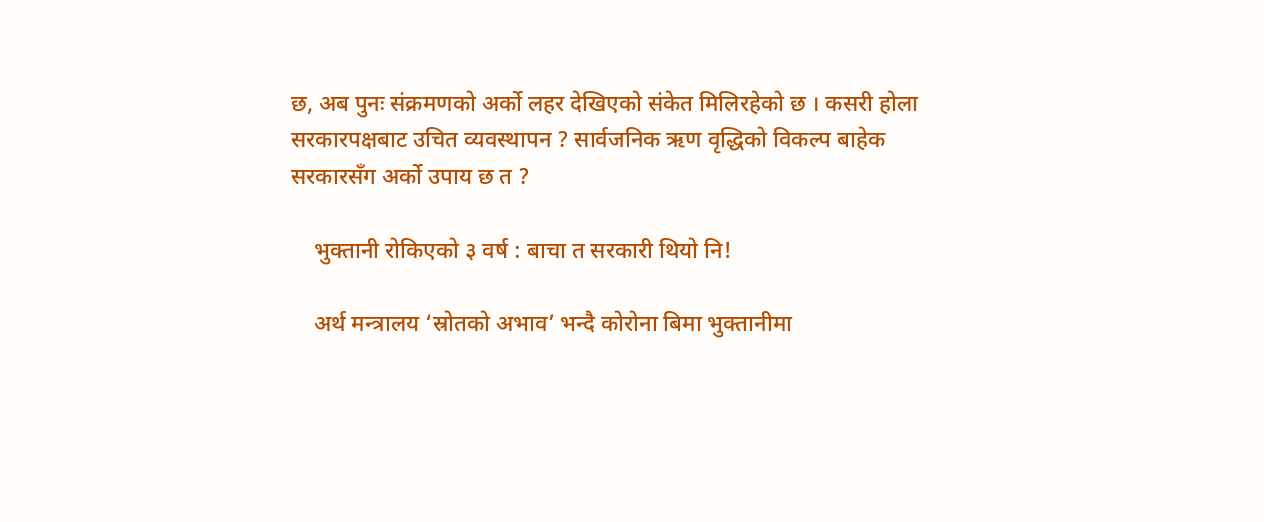छ, अब पुनः संक्रमणको अर्को लहर देखिएको संकेत मिलिरहेको छ । कसरी होला सरकारपक्षबाट उचित व्यवस्थापन ? सार्वजनिक ऋण वृद्धिको विकल्प बाहेक सरकारसँग अर्को उपाय छ त ?

    भुक्तानी रोकिएको ३ वर्ष : बाचा त सरकारी थियो नि!

    अर्थ मन्त्रालय ‘स्रोतको अभाव’ भन्दै कोरोना बिमा भुक्तानीमा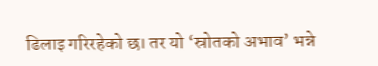ढिलाइ गरिरहेको छ। तर यो ‘स्रोतको अभाव’ भन्ने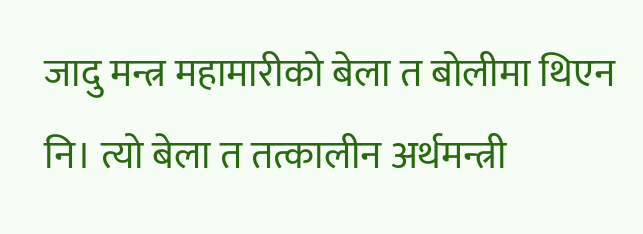जादु मन्त्र महामारीको बेला त बोलीमा थिएन नि। त्यो बेला त तत्कालीन अर्थमन्त्री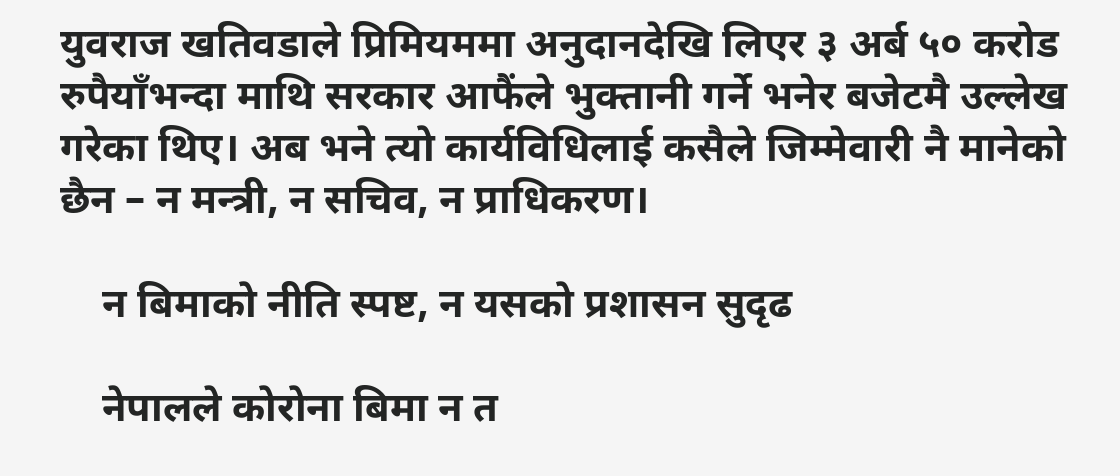युवराज खतिवडाले प्रिमियममा अनुदानदेखि लिएर ३ अर्ब ५० करोड रुपैयाँभन्दा माथि सरकार आफैंले भुक्तानी गर्ने भनेर बजेटमै उल्लेख गरेका थिए। अब भने त्यो कार्यविधिलाई कसैले जिम्मेवारी नै मानेको छैन – न मन्त्री, न सचिव, न प्राधिकरण।

    न बिमाको नीति स्पष्ट, न यसको प्रशासन सुदृढ

    नेपालले कोरोना बिमा न त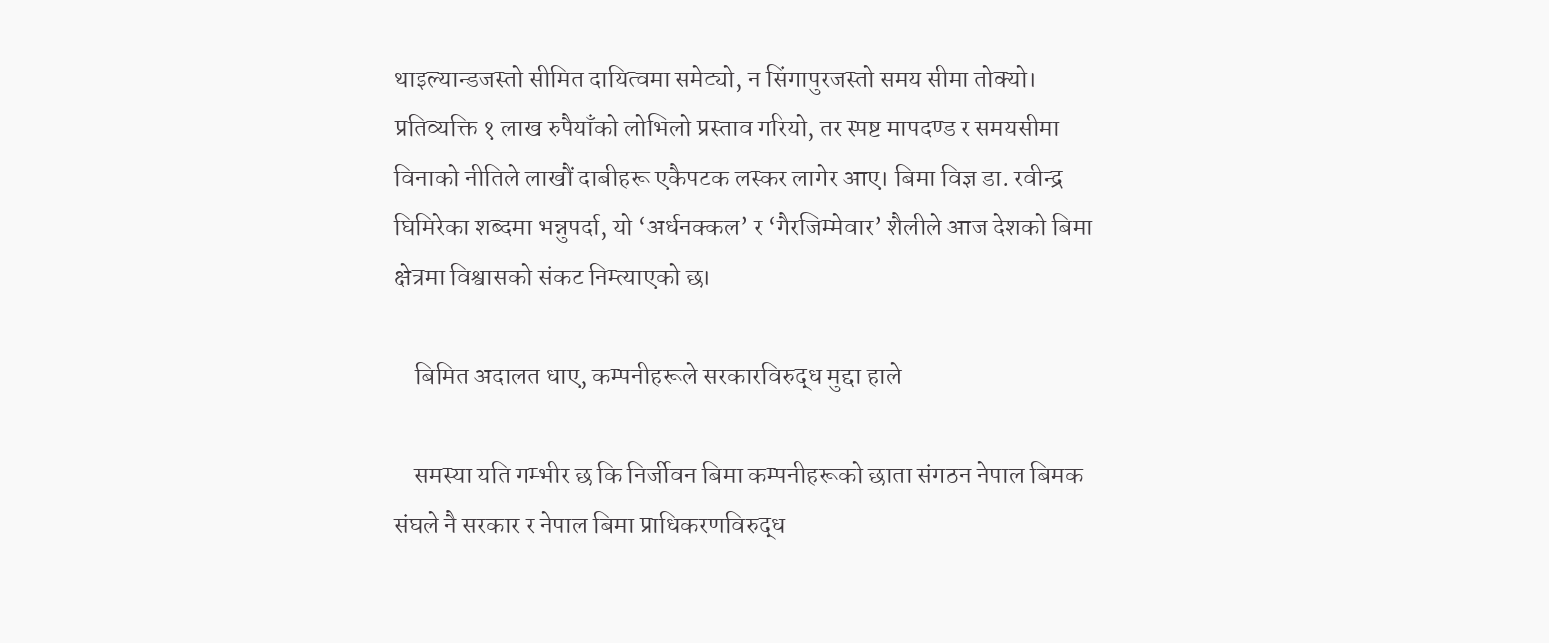थाइल्यान्डजस्तो सीमित दायित्वमा समेट्यो, न सिंगापुरजस्तो समय सीमा तोक्यो। प्रतिव्यक्ति १ लाख रुपैयाँको लोभिलो प्रस्ताव गरियो, तर स्पष्ट मापदण्ड र समयसीमा विनाको नीतिले लाखौं दाबीहरू एकैपटक लस्कर लागेर आए। बिमा विज्ञ डा. रवीन्द्र घिमिरेका शब्दमा भन्नुपर्दा, यो ‘अर्धनक्कल’ र ‘गैरजिम्मेवार’ शैलीले आज देशको बिमा क्षेत्रमा विश्वासको संकट निम्त्याएको छ।

    बिमित अदालत धाए, कम्पनीहरूले सरकारविरुद्ध मुद्दा हाले

    समस्या यति गम्भीर छ कि निर्जीवन बिमा कम्पनीहरूको छाता संगठन नेपाल बिमक संघले नै सरकार र नेपाल बिमा प्राधिकरणविरुद्ध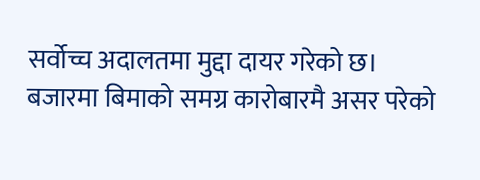सर्वोच्च अदालतमा मुद्दा दायर गरेको छ। बजारमा बिमाको समग्र कारोबारमै असर परेको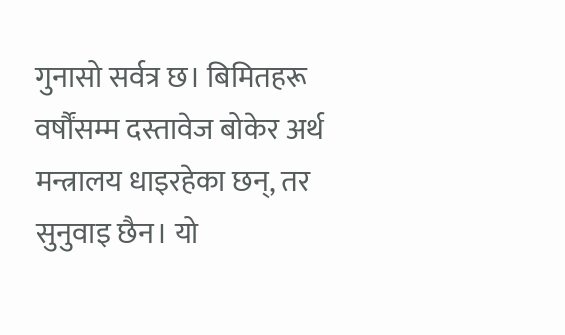गुनासो सर्वत्र छ। बिमितहरू वर्षौंसम्म दस्तावेज बोकेर अर्थ मन्त्रालय धाइरहेका छन्, तर सुनुवाइ छैन। यो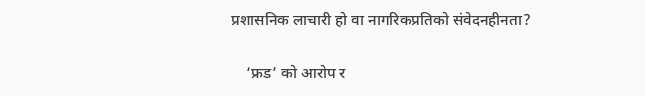प्रशासनिक लाचारी हो वा नागरिकप्रतिको संवेदनहीनता?

    ‘फ्रड’ को आरोप र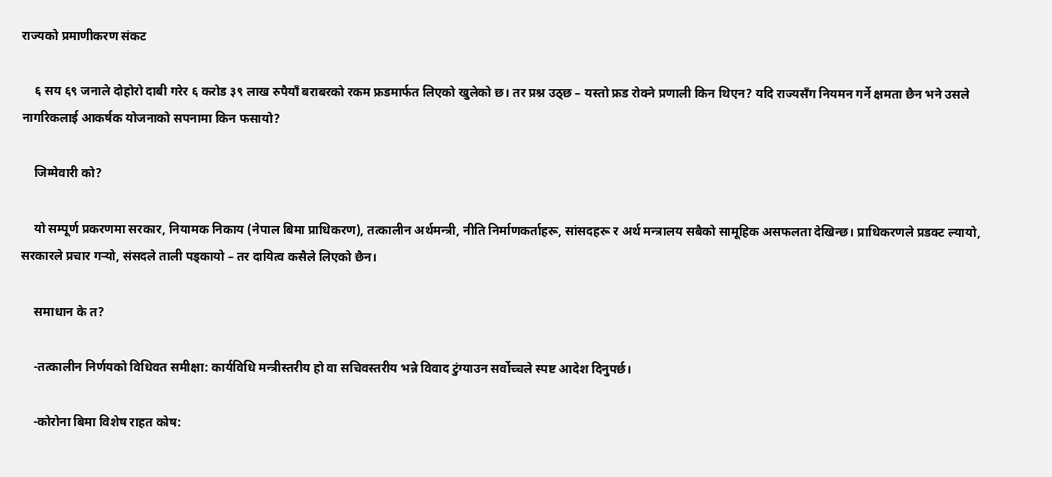राज्यको प्रमाणीकरण संकट

    ६ सय ६९ जनाले दोहोरो दाबी गरेर ६ करोड ३९ लाख रुपैयाँ बराबरको रकम फ्रडमार्फत लिएको खुलेको छ। तर प्रश्न उठ्छ – यस्तो फ्रड रोक्ने प्रणाली किन थिएन? यदि राज्यसँग नियमन गर्ने क्षमता छैन भने उसले नागरिकलाई आकर्षक योजनाको सपनामा किन फसायो?

    जिम्मेवारी को?

    यो सम्पूर्ण प्रकरणमा सरकार, नियामक निकाय (नेपाल बिमा प्राधिकरण), तत्कालीन अर्थमन्त्री, नीति निर्माणकर्ताहरू, सांसदहरू र अर्थ मन्त्रालय सबैको सामूहिक असफलता देखिन्छ। प्राधिकरणले प्रडक्ट ल्यायो, सरकारले प्रचार गर्‍यो, संसदले ताली पड्कायो – तर दायित्व कसैले लिएको छैन।

    समाधान के त?

    -तत्कालीन निर्णयको विधिवत समीक्षा: कार्यविधि मन्त्रीस्तरीय हो वा सचिवस्तरीय भन्ने विवाद टुंग्याउन सर्वोच्चले स्पष्ट आदेश दिनुपर्छ।

    -कोरोना बिमा विशेष राहत कोष: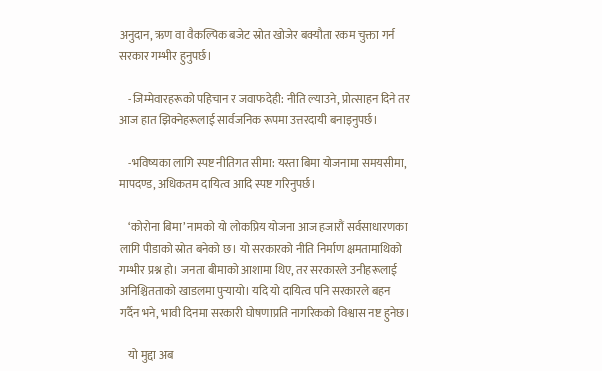अनुदान, ऋण वा वैकल्पिक बजेट स्रोत खोजेर बक्यौता रकम चुक्ता गर्न सरकार गम्भीर हुनुपर्छ।

    -जिम्मेवारहरूको पहिचान र जवाफदेही: नीति ल्याउने, प्रोत्साहन दिने तर आज हात झिक्नेहरूलाई सार्वजनिक रूपमा उत्तरदायी बनाइनुपर्छ।

    -भविष्यका लागि स्पष्ट नीतिगत सीमा: यस्ता बिमा योजनामा समयसीमा, मापदण्ड, अधिकतम दायित्व आदि स्पष्ट गरिनुपर्छ।

    ‘कोरोना बिमा’ नामको यो लोकप्रिय योजना आज हजारौं सर्वसाधारणका लागि पीडाको स्रोत बनेको छ। यो सरकारको नीति निर्माण क्षमतामाथिको गम्भीर प्रश्न हो। जनता बीमाको आशामा थिए, तर सरकारले उनीहरूलाई अनिश्चितताको खाडलमा पुर्‍यायो। यदि यो दायित्व पनि सरकारले बहन गर्दैन भने, भावी दिनमा सरकारी घोषणाप्रति नागरिकको विश्वास नष्ट हुनेछ।

    यो मुद्दा अब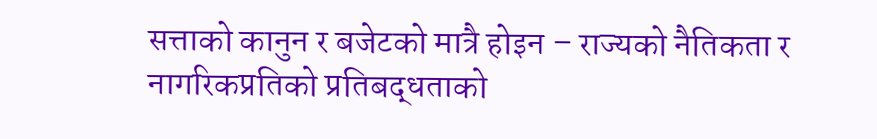सत्ताको कानुन र बजेटको मात्रै होइन – राज्यको नैतिकता र नागरिकप्रतिको प्रतिबद्धताको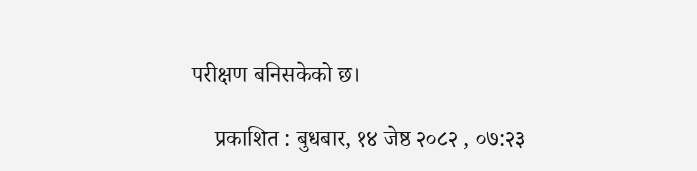परीक्षण बनिसकेको छ।

    प्रकाशित : बुधबार, १४ जेष्ठ २०८२ , ०७:२३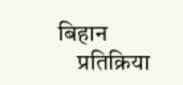बिहान
    प्रतिक्रिया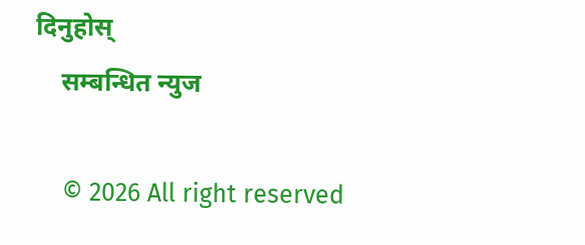दिनुहोस्
    सम्बन्धित न्युज

    © 2026 All right reserved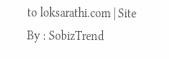to loksarathi.com | Site By : SobizTrend